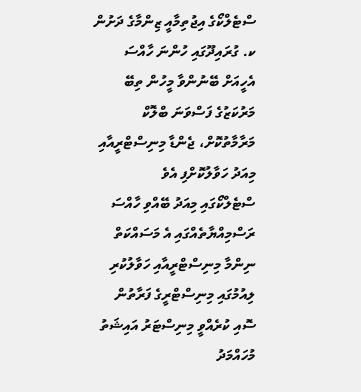ސްޓެލްކޯގެ އިޖުތިމާއީ ޒިންމާގެ ދަށުން ކ. ގުރައިދޫގައި ހުންނަ ހާއްސަ އެހީއަށް ބޭނުންވާ މީހުން ތިބޭ މަރުކަޒުގެ ފަސްވަނަ ބްލޮކް މަރާމާތުކޮށް، ޖެންޑާ މިނިސްޓްރީއާއި މިއަދު ހަވާލުކޮށްފި އެވެ
ސްޓެލްކޯގައި މިއަދު ބޭއްވި ހާއްސަ ރަސްމިއްޔާތެއްގައި އެ މަސައްކަތް ނިންމާ މިނިސްޓްރީއާއި ހަވާލުކުރި ލިއުމުގައި މިނިސްޓްރީގެ ފަރާތުން ސޮއި ކުރެއްވީ މިނިސްޓަރު އައިޝަތު މުހައްމަދު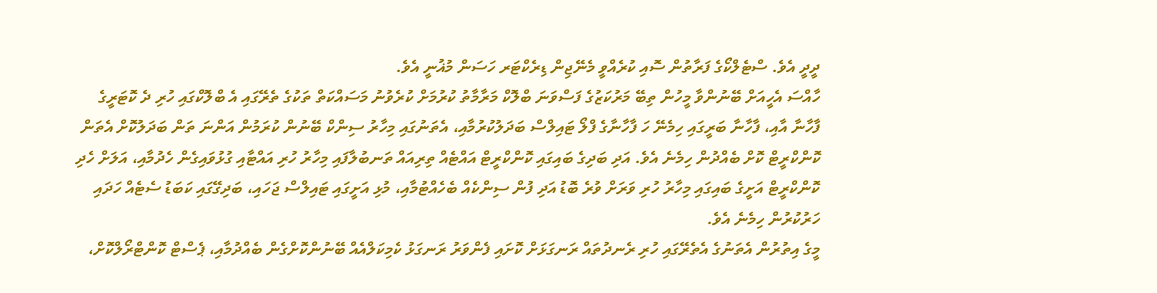ދީދީ އެވެ. ސްޓެލްކޯގެ ފަރާތުން ސޮއި ކުރެއްވީ މެނޭޖިން ޑިރެކްޓަރ ހަސަން މުޣުނީ އެވެ.
ހާއްސަ އެހީއަށް ބޭނުންވާ މީހުން ތިބޭ މަރުކަޒުގެ ފަސްވަނަ ބްލޮކް މަރާމާތު ކުރުމަށް ކުރެވުނު މަސައްކަތް ތަކުގެ ތެރޭގައި އެ ބްލޮކްގައި ހުރި ދެ ކޮޓަރީގެ ފާހާނާ އާއި، ފާހާނާ ބަރީގައި ހިމެނޭ ހަ ފާހާނާގެ ފްލޯ ޓައިލްސް ބަދަލުކުރުމާއި، އެތަނުގައި މިހާރު ސިންކް ބޭނުން ކުރަމުން އަންނަ ތަން ބަދަލުކޮށް އެތަން ކޮންކްރީޓް ކޮށް ބެއްދުން ހިމެނެ އެވެ. އަދި ބަދިގެ ބައިގައި ކޮންކްރީޓް އައްޓެއް ތިރިއައް ތަނބުލާފައި މިހާރު ހުރި އައްޓާއި ގުޅުވައިގެން ހެދުމާއި، އަލަށް ހެދި ކޮންކްރީޓް އަށީގެ ބައިގައި މިހާރު ހުރި ވަރަށް ވުރެ ބޮޑު އަދި ފުން ސިންކެއް ބެހެއްޓުމާއި، މުޅި އަށީގައި ޓައިލްސް ޖަހައި، ބަދިގޭގައި ކަބަޑު ސެޓެއް ހަދައި ހަރުކުރުން ހިމެނެ އެވެ.
މީގެ އިތުރުން އެތަނުގެ އެތެރޭގައި ހުރި ރެނދުތައް ރަނގަޅަށް ކޮށައި ފެންވަރު ރަނގަޅު ކެމިކަލްއެއް ބޭނުންކޮށްގެން ބެއްދުމާއި، ޕެސްޓް ކޮންޓްރޯލްކޮށް،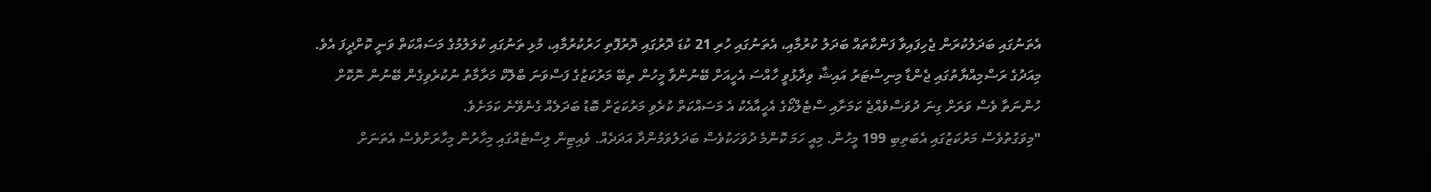އެތަނުގައި ބަދަލުކުރަން ޖެހިފައިވާ ފަންކާތައް ބަދަލު ކުރުމާއި، އެތަނުގައި ހުރި 21 ކުޑަ ދޮރުގައި ދޮރުފޮތި ހަރުކުރުމާއި، މުޅި ތަނުގައި ކުލަލުމުގެ މަސައްކަތް ވަނީ ކޮށްދީފަ އެވެ.
މިއަދުގެ ރަސްމިއްޔާތުގައި ޖެންޑާ މިނިސްޓަރު އައިޝާ ވިދާޅުވީ ހާއްސަ އެހީއަށް ބޭނުންވާ މީހުން ތިބޭ މަރުކަޒުގެ ފަސްވަނަ ބްލޮކް މަރާމާތު ނުކުރެވިގެން ބޭނުން ނޮކޮށް ހުންނަތާ ވެސް ވަރަށް ގިނަ ދުވަސްވެއްޖެ ކަމަށާއި ސްޓެލްކޯގެ އެހީއާއެކު އެ މަސައްކަތް ކުރެވި މަރުކަޒަށް ބޮޑު ބަދަލެއް ގެނެވޭނެ ކަމަށެވެ.
"މިވަގުތުވެސް މަރުކަޒުގައި އެބަތިބި 199 މީހުން. މިއީ ހަމަ ކޮންމެ ދުވަހަކުވެސް ބަދަލުވަމުންދާ އަދަދެއް. ވެއިޓިން ލިސްޓެއްގައި މިހާރުން މިހާރަށްވެސް އެތަނަށް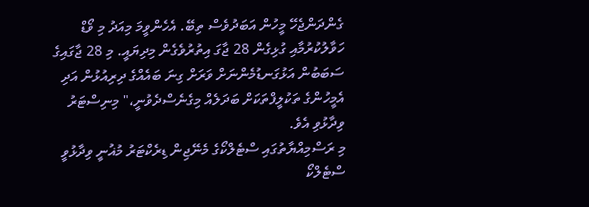ގެންދަންޖެހޭ މީހުން އަބަދުވެސް ތިބޭ. އެހެންވީމަ މިއަދު މި ވޯޑް ހަވާލުކުރުމާއި ގުޅިގެން 28 ޖާގަ އިތުރުވެގެން މިދިޔައީ. މި 28 ޖާގައިގެ ސަބަބުން އަޅުގަނޑުމެންނަށް ވަރަށް ގިނަ ބައެއްގެ ދިރިއުޅުން އަދި އެމީހުންގެ ތަކުލީފްތަކަށް ބަދަލެއް މިގެނެސްދެވުނީ،" މިނިސްޓަރު ވިދާޅުވި އެވެ.
މި ރަސްމިއްޔާތުގައި ސްޓެލްކޯގެ މެނޭޖިން ޑިރެކްޓަރު މުޣުނީ ވިދާޅުވީ ސްޓެލްކޯ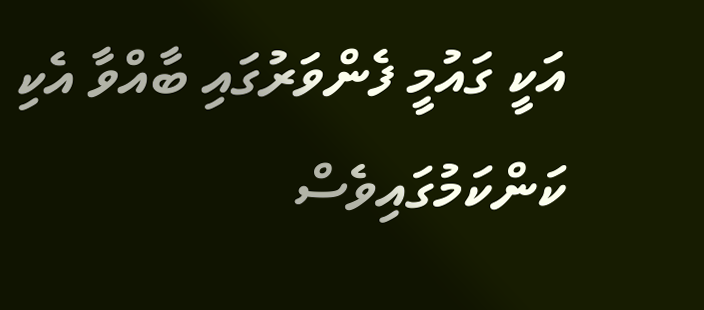އަކީ ގައުމީ ފެންވަރުގައި ބާއްވާ އެކި ކަންކަމުގައިވެސް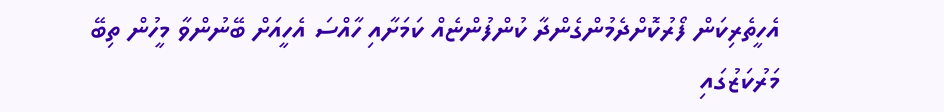އެހީތެރިކަން ފޯރުކޮށްދެމުންގެންދާ ކުންފުންޏެއް ކަމަށާއި ހާއްސަ އެހީއަށް ބޭނުންވާ މީހުން ތިބޭ މަރުކަޒުގައި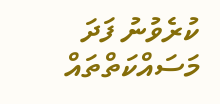ކުރެވުނު ފަދަ މަސައްކަތްތައް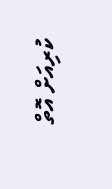ކުރިއަށް އޮތް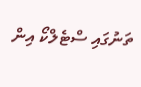ތަނުގައި ސްޓެލްކޯ އިން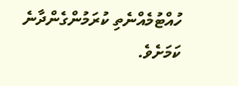ހުއްޓުމެއްނެތި ކުރަމުންގެންދާނެ ކަމަށެވެ.